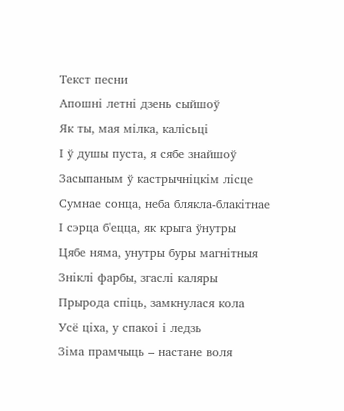Текст песни
Апошні летні дзень сыйшоў
Як ты, мая мілка, калісьці
І ў душы пуста, я сябе знайшоў
Засыпаным ў кастрычніцкім лісце
Сумнае сонца, неба блякла-блакітнае
І сэрца б'ецца, як крыга ўнутры
Цябе няма, унутры буры магнітныя
Зніклі фарбы, згаслі каляры
Прырода спіць, замкнулася кола
Усё ціха, у спакоі і ледзь
Зіма прамчыць – настане воля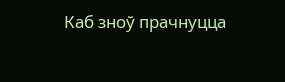Каб зноў прачнуцца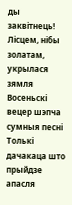ды заквітнець!
Лісцем, нібы золатам, укрылася зямля
Восеньскі вецер шэпча сумныя песні
Толькі дачакаца што прыйдзе апасля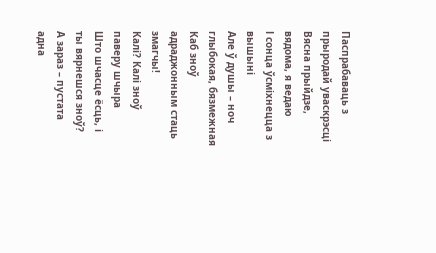Паспрабаваць з прыродай уваскрэсці
Вясна прыйдзе, вядома, я ведаю
І сонца ўсміхнецца з вышыні
Але ў душы – ноч глыбокая, бязмежная
Каб зноў адраджонным стаць змагчы!
Калі? Калі зноў паверу шчыра
Што шчасце ёсць, і ты вярнешся зноў?
А зараз – пустата адна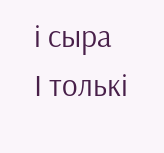і сыра
І толькі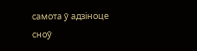самота ў адзіноце сноў